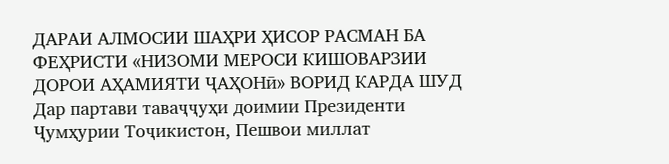ДАРАИ АЛМОСИИ ШАҲРИ ҲИСОР РАСМАН БА ФЕҲРИСТИ «НИЗОМИ МЕРОСИ КИШОВАРЗИИ ДОРОИ АҲАМИЯТИ ҶАҲОНӣ» ВОРИД КАРДА ШУД Дар партави таваҷҷуҳи доимии Президенти Ҷумҳурии Тоҷикистон, Пешвои миллат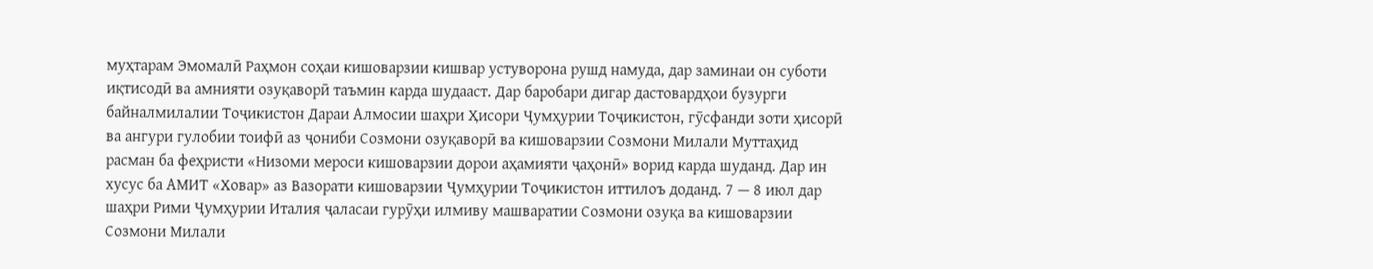муҳтарам Эмомалӣ Раҳмон соҳаи кишоварзии кишвар устуворона рушд намуда, дар заминаи он суботи иқтисодӣ ва амнияти озуқаворӣ таъмин карда шудааст. Дар баробари дигар дастовардҳои бузурги байналмилалии Тоҷикистон Дараи Алмосии шаҳри Ҳисори Ҷумҳурии Тоҷикистон, гӯсфанди зоти ҳисорӣ ва ангури гулобии тоифӣ аз ҷониби Созмони озуқаворӣ ва кишоварзии Созмони Милали Муттаҳид расман ба феҳристи «Низоми мероси кишоварзии дорои аҳамияти ҷаҳонӣ» ворид карда шуданд. Дар ин хусус ба АМИТ «Ховар» аз Вазорати кишоварзии Ҷумҳурии Тоҷикистон иттилоъ доданд. 7 — 8 июл дар шаҳри Рими Ҷумҳурии Италия ҷаласаи гурӯҳи илмиву машваратии Созмони озуқа ва кишоварзии Созмони Милали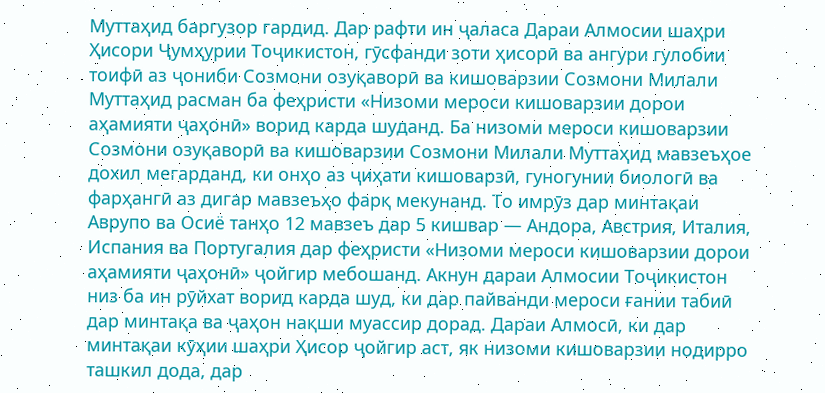Муттаҳид баргузор гардид. Дар рафти ин ҷаласа Дараи Алмосии шаҳри Ҳисори Ҷумҳурии Тоҷикистон, гӯсфанди зоти ҳисорӣ ва ангури гулобии тоифӣ аз ҷониби Созмони озуқаворӣ ва кишоварзии Созмони Милали Муттаҳид расман ба феҳристи «Низоми мероси кишоварзии дорои аҳамияти ҷаҳонӣ» ворид карда шуданд. Ба низоми мероси кишоварзии Созмони озуқаворӣ ва кишоварзии Созмони Милали Муттаҳид мавзеъҳое дохил мегарданд, ки онҳо аз ҷиҳати кишоварзӣ, гуногунии биологӣ ва фарҳангӣ аз дигар мавзеъҳо фарқ мекунанд. То имрӯз дар минтақаи Аврупо ва Осиё танҳо 12 мавзеъ дар 5 кишвар — Андора, Австрия, Италия, Испания ва Португалия дар феҳристи «Низоми мероси кишоварзии дорои аҳамияти ҷаҳонӣ» ҷойгир мебошанд. Акнун дараи Алмосии Тоҷикистон низ ба ин рӯйхат ворид карда шуд, ки дар пайванди мероси ғании табиӣ дар минтақа ва ҷаҳон нақши муассир дорад. Дараи Алмосӣ, ки дар минтақаи кӯҳии шаҳри Ҳисор ҷойгир аст, як низоми кишоварзии нодирро ташкил дода, дар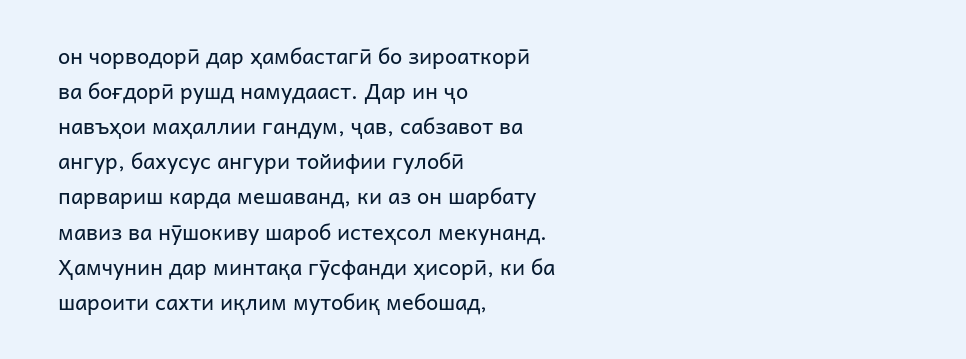он чорводорӣ дар ҳамбастагӣ бо зироаткорӣ ва боғдорӣ рушд намудааст. Дар ин ҷо навъҳои маҳаллии гандум, ҷав, сабзавот ва ангур, бахусус ангури тойифии гулобӣ парвариш карда мешаванд, ки аз он шарбату мавиз ва нӯшокиву шароб истеҳсол мекунанд. Ҳамчунин дар минтақа гӯсфанди ҳисорӣ, ки ба шароити сахти иқлим мутобиқ мебошад,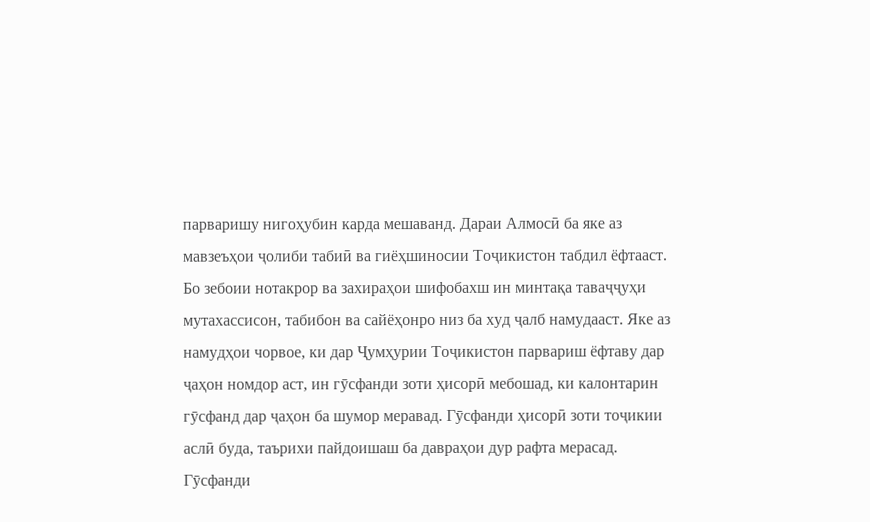парваришу нигоҳубин карда мешаванд. Дараи Алмосӣ ба яке аз мавзеъҳои ҷолиби табиӣ ва гиёҳшиносии Тоҷикистон табдил ёфтааст. Бо зебоии нотакрор ва захираҳои шифобахш ин минтақа таваҷҷуҳи мутахассисон, табибон ва сайёҳонро низ ба худ ҷалб намудааст. Яке аз намудҳои чорвое, ки дар Ҷумҳурии Тоҷикистон парвариш ёфтаву дар ҷаҳон номдор аст, ин гӯсфанди зоти ҳисорӣ мебошад, ки калонтарин гӯсфанд дар ҷаҳон ба шумор меравад. Гӯсфанди ҳисорӣ зоти тоҷикии аслӣ буда, таърихи пайдоишаш ба давраҳои дур рафта мерасад. Гӯсфанди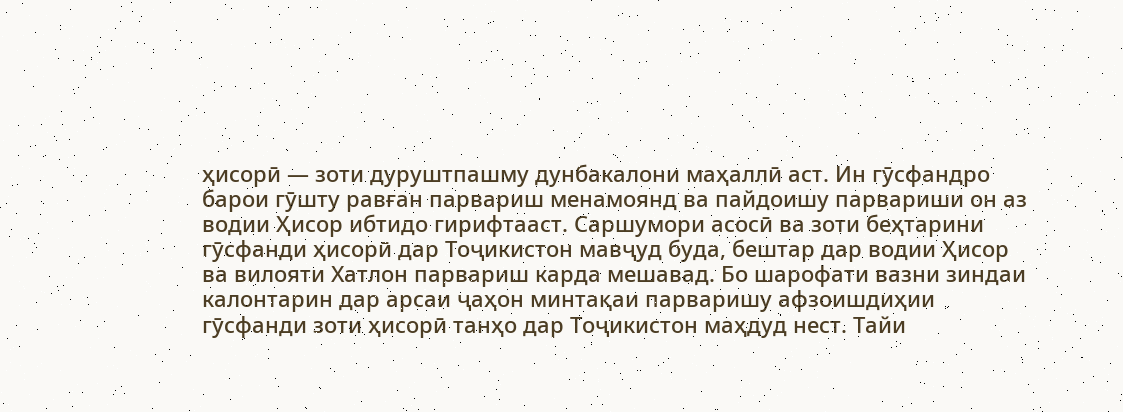ҳисорӣ — зоти дуруштпашму дунбакалони маҳаллӣ аст. Ин гӯсфандро барои гӯшту равған парвариш менамоянд ва пайдоишу парвариши он аз водии Ҳисор ибтидо гирифтааст. Саршумори асосӣ ва зоти беҳтарини гӯсфанди ҳисорӣ дар Тоҷикистон мавҷуд буда, бештар дар водии Ҳисор ва вилояти Хатлон парвариш карда мешавад. Бо шарофати вазни зиндаи калонтарин дар арсаи ҷаҳон минтақаи парваришу афзоишдиҳии гӯсфанди зоти ҳисорӣ танҳо дар Тоҷикистон маҳдуд нест. Тайи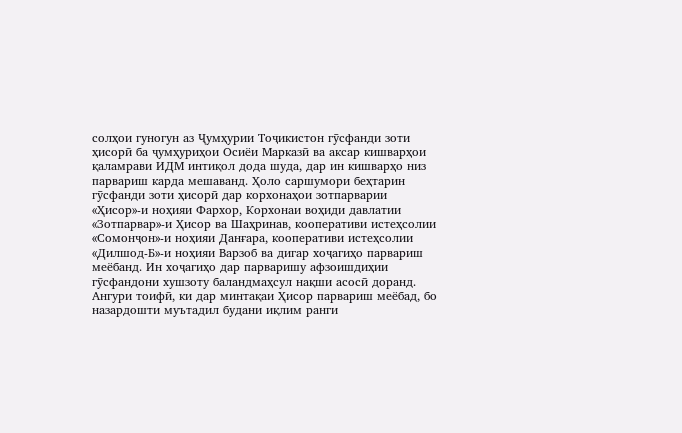солҳои гуногун аз Ҷумҳурии Тоҷикистон гӯсфанди зоти ҳисорӣ ба ҷумҳуриҳои Осиёи Марказӣ ва аксар кишварҳои қаламрави ИДМ интиқол дода шуда, дар ин кишварҳо низ парвариш карда мешаванд. Ҳоло саршумори беҳтарин гӯсфанди зоти ҳисорӣ дар корхонаҳои зотпарварии «Ҳисор»-и ноҳияи Фархор, Корхонаи воҳиди давлатии «Зотпарвар»-и Ҳисор ва Шаҳринав, кооперативи истеҳсолии «Сомонҷон»-и ноҳияи Данғара, кооперативи истеҳсолии «Дилшод-Б»-и ноҳияи Варзоб ва дигар хоҷагиҳо парвариш меёбанд. Ин хоҷагиҳо дар парваришу афзоишдиҳии гӯсфандони хушзоту баландмаҳсул нақши асосӣ доранд. Ангури тоифӣ, ки дар минтақаи Ҳисор парвариш меёбад, бо назардошти муътадил будани иқлим ранги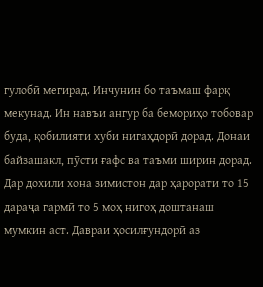гулобӣ мегирад. Инчунин бо таъмаш фарқ мекунад. Ин навъи ангур ба бемориҳо тобовар буда, қобилияти хуби нигаҳдорӣ дорад. Донаи байзашакл, пӯсти ғафс ва таъми ширин дорад. Дар дохили хона зимистон дар ҳарорати то 15 дараҷа гармӣ то 5 моҳ нигоҳ доштанаш мумкин аст. Давраи ҳосилғундорӣ аз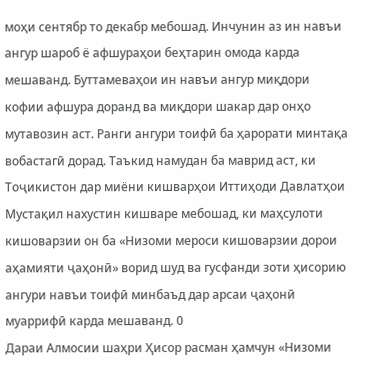моҳи сентябр то декабр мебошад. Инчунин аз ин навъи ангур шароб ё афшураҳои беҳтарин омода карда мешаванд. Буттамеваҳои ин навъи ангур миқдори кофии афшура доранд ва миқдори шакар дар онҳо мутавозин аст. Ранги ангури тоифӣ ба ҳарорати минтақа вобастагӣ дорад. Таъкид намудан ба маврид аст, ки Тоҷикистон дар миёни кишварҳои Иттиҳоди Давлатҳои Мустақил нахустин кишваре мебошад, ки маҳсулоти кишоварзии он ба «Низоми мероси кишоварзии дорои аҳамияти ҷаҳонӣ» ворид шуд ва гусфанди зоти ҳисорию ангури навъи тоифӣ минбаъд дар арсаи ҷаҳонӣ муаррифӣ карда мешаванд. 0
Дараи Алмосии шаҳри Ҳисор расман ҳамчун «Низоми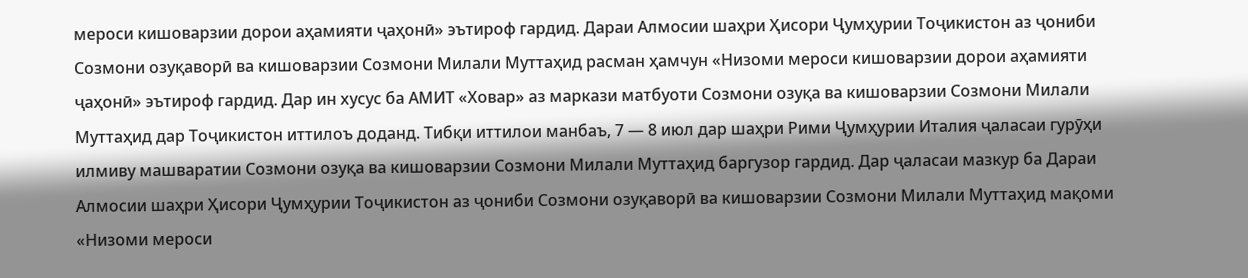мероси кишоварзии дорои аҳамияти ҷаҳонӣ» эътироф гардид. Дараи Алмосии шаҳри Ҳисори Ҷумҳурии Тоҷикистон аз ҷониби Созмони озуқаворӣ ва кишоварзии Созмони Милали Муттаҳид расман ҳамчун «Низоми мероси кишоварзии дорои аҳамияти ҷаҳонӣ» эътироф гардид. Дар ин хусус ба АМИТ «Ховар» аз маркази матбуоти Созмони озуқа ва кишоварзии Созмони Милали Муттаҳид дар Тоҷикистон иттилоъ доданд. Тибқи иттилои манбаъ, 7 — 8 июл дар шаҳри Рими Ҷумҳурии Италия ҷаласаи гурӯҳи илмиву машваратии Созмони озуқа ва кишоварзии Созмони Милали Муттаҳид баргузор гардид. Дар ҷаласаи мазкур ба Дараи Алмосии шаҳри Ҳисори Ҷумҳурии Тоҷикистон аз ҷониби Созмони озуқаворӣ ва кишоварзии Созмони Милали Муттаҳид мақоми «Низоми мероси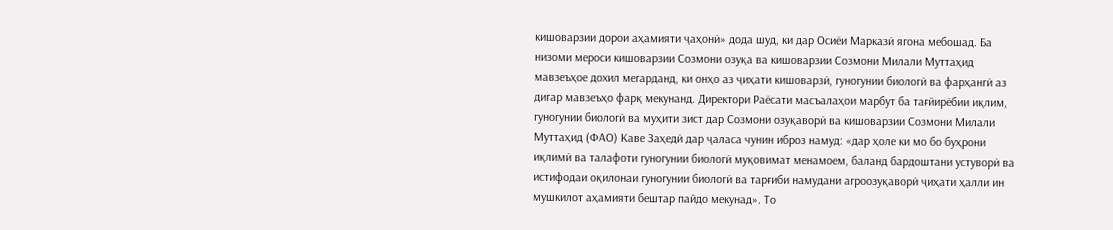кишоварзии дорои аҳамияти ҷаҳонӣ» дода шуд, ки дар Осиёи Марказӣ ягона мебошад. Ба низоми мероси кишоварзии Созмони озуқа ва кишоварзии Созмони Милали Муттаҳид мавзеъҳое дохил мегарданд, ки онҳо аз ҷиҳати кишоварзӣ, гуногунии биологӣ ва фарҳангӣ аз дигар мавзеъҳо фарқ мекунанд. Директори Раёсати масъалаҳои марбут ба тағйирёбии иқлим, гуногунии биологӣ ва муҳити зист дар Созмони озуқаворӣ ва кишоварзии Созмони Милали Муттаҳид (ФАО) Каве Заҳедӣ дар ҷаласа чунин иброз намуд: «дар ҳоле ки мо бо буҳрони иқлимӣ ва талафоти гуногунии биологӣ муқовимат менамоем, баланд бардоштани устуворӣ ва истифодаи оқилонаи гуногунии биологӣ ва тарғиби намудани агроозуқаворӣ ҷиҳати ҳалли ин мушкилот аҳамияти бештар пайдо мекунад». То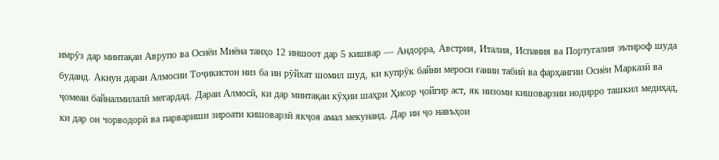имрӯз дар минтақаи Аврупо ва Осиёи Миёна танҳо 12 иншоот дар 5 кишвар — Андорра, Австрия, Италия, Испания ва Португалия эътироф шуда буданд. Акнун дараи Алмосии Тоҷикистон низ ба ин рӯйхат шомил шуд, ки купрӯк байни мероси ғании табиӣ ва фарҳангии Осиёи Марказӣ ва ҷомеаи байналмилалӣ мегардад. Дараи Алмосӣ, ки дар минтақаи кӯҳии шаҳри Ҳисор ҷойгир аст, як низоми кишоварзии нодирро ташкил медиҳад, ки дар он чорводорӣ ва парвариши зироати кишоварзӣ якҷоя амал мекунанд. Дар ин ҷо навъҳои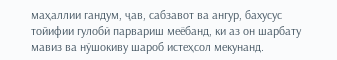маҳаллии гандум, ҷав, сабзавот ва ангур, бахусус тойифии гулобӣ парвариш меёбанд, ки аз он шарбату мавиз ва нӯшокиву шароб истеҳсол мекунанд.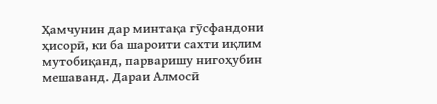Ҳамчунин дар минтақа гӯсфандони ҳисорӣ, ки ба шароити сахти иқлим мутобиқанд, парваришу нигоҳубин мешаванд. Дараи Алмосӣ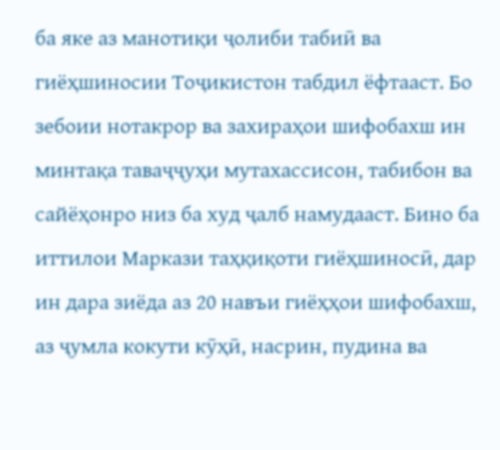ба яке аз манотиқи ҷолиби табиӣ ва гиёҳшиносии Тоҷикистон табдил ёфтааст. Бо зебоии нотакрор ва захираҳои шифобахш ин минтақа таваҷҷуҳи мутахассисон, табибон ва сайёҳонро низ ба худ ҷалб намудааст. Бино ба иттилои Маркази таҳқиқоти гиёҳшиносӣ, дар ин дара зиёда аз 20 навъи гиёҳҳои шифобахш, аз ҷумла кокути кӯҳӣ, насрин, пудина ва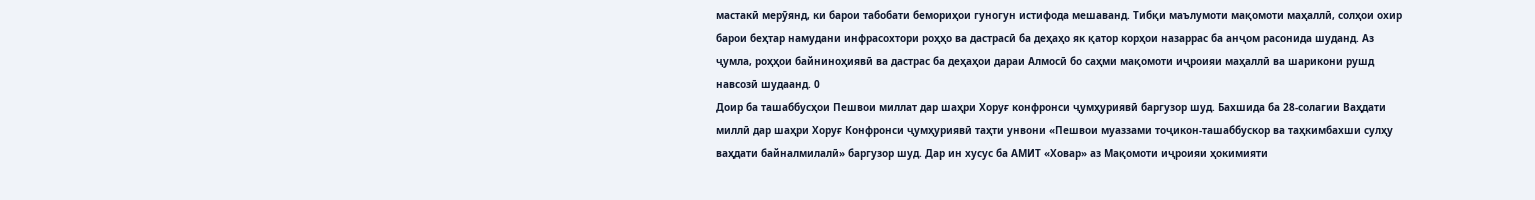мастакӣ мерӯянд, ки барои табобати бемориҳои гуногун истифода мешаванд. Тибқи маълумоти мақомоти маҳаллӣ, солҳои охир барои беҳтар намудани инфрасохтори роҳҳо ва дастрасӣ ба деҳаҳо як қатор корҳои назаррас ба анҷом расонида шуданд. Аз ҷумла, роҳҳои байниноҳиявӣ ва дастрас ба деҳаҳои дараи Алмосӣ бо саҳми мақомоти иҷроияи маҳаллӣ ва шарикони рушд навсозӣ шудаанд. 0
Доир ба ташаббусҳои Пешвои миллат дар шаҳри Хоруғ конфронси ҷумҳуриявӣ баргузор шуд. Бахшида ба 28-солагии Ваҳдати миллӣ дар шаҳри Хоруғ Конфронси ҷумҳуриявӣ таҳти унвони «Пешвои муаззами тоҷикон-ташаббускор ва таҳкимбахши сулҳу ваҳдати байналмилалӣ» баргузор шуд. Дар ин хусус ба АМИТ «Ховар» аз Мақомоти иҷроияи ҳокимияти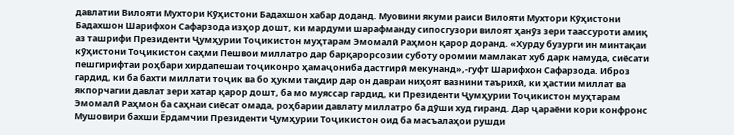давлатии Вилояти Мухтори Кӯҳистони Бадахшон хабар доданд. Муовини якуми раиси Вилояти Мухтори Кӯҳистони Бадахшон Шарифхон Сафарзода изҳор дошт, ки мардуми шарафманду сипосгузори вилоят ҳанӯз зери таассуроти амиқ аз ташрифи Президенти Ҷумҳурии Тоҷикистон муҳтарам Эмомалӣ Раҳмон қарор доранд. «Хурду бузурги ин минтақаи кӯҳистони Тоҷикистон саҳми Пешвои миллатро дар барқарорсозии суботу оромии мамлакат хуб дарк намуда, сиёсати пешгирифтаи роҳбари хирдапешаи тоҷиконро ҳамаҷониба дастгирӣ мекунанд»,-гуфт Шарифхон Сафарзода. Иброз гардид, ки ба бахти миллати тоҷик ва бо ҳукми тақдир дар он давраи ниҳоят вазнини таърихӣ, ки ҳастии миллат ва якпорчагии давлат зери хатар қарор дошт, ба мо муяссар гардид, ки Президенти Ҷумҳурии Тоҷикистон муҳтарам Эмомалӣ Раҳмон ба саҳнаи сиёсат омада, роҳбарии давлату миллатро ба дӯши худ гиранд. Дар ҷараёни кори конфронс Мушовири бахши Ёрдамчии Президенти Ҷумҳурии Тоҷикистон оид ба масъалаҳои рушди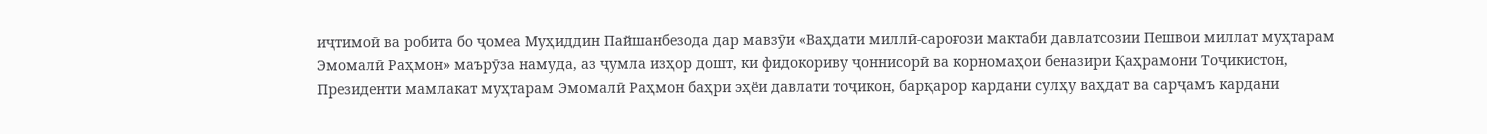иҷтимоӣ ва робита бо ҷомеа Муҳиддин Пайшанбезода дар мавзӯи «Ваҳдати миллӣ-сароғози мактаби давлатсозии Пешвои миллат муҳтарам Эмомалӣ Раҳмон» маърӯза намуда, аз ҷумла изҳор дошт, ки фидокориву ҷоннисорӣ ва корномаҳои беназири Қаҳрамони Тоҷикистон, Президенти мамлакат муҳтарам Эмомалӣ Раҳмон баҳри эҳёи давлати тоҷикон, барқарор кардани сулҳу ваҳдат ва сарҷамъ кардани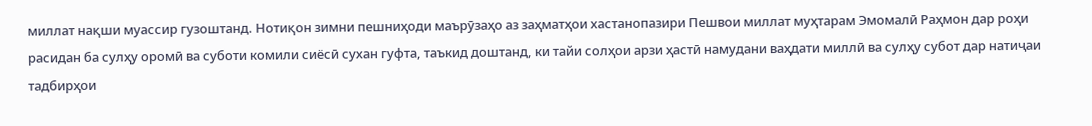миллат нақши муассир гузоштанд. Нотиқон зимни пешниҳоди маърӯзаҳо аз заҳматҳои хастанопазири Пешвои миллат муҳтарам Эмомалӣ Раҳмон дар роҳи расидан ба сулҳу оромӣ ва суботи комили сиёсӣ сухан гуфта, таъкид доштанд, ки тайи солҳои арзи ҳастӣ намудани ваҳдати миллӣ ва сулҳу субот дар натиҷаи тадбирҳои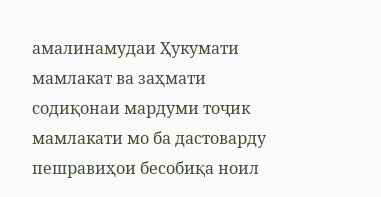амалинамудаи Ҳукумати мамлакат ва заҳмати содиқонаи мардуми тоҷик мамлакати мо ба дастоварду пешравиҳои бесобиқа ноил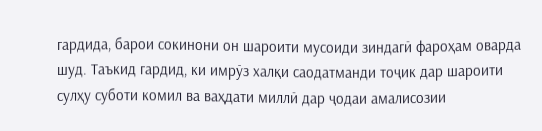гардида, барои сокинони он шароити мусоиди зиндагӣ фароҳам оварда шуд. Таъкид гардид, ки имрӯз халқи саодатманди тоҷик дар шароити сулҳу суботи комил ва ваҳдати миллӣ дар ҷодаи амалисозии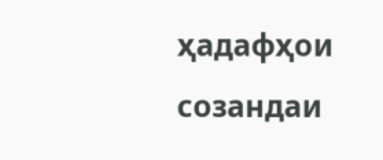ҳадафҳои созандаи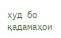худ бо қадамаҳои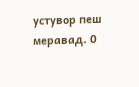устувор пеш меравад. 0